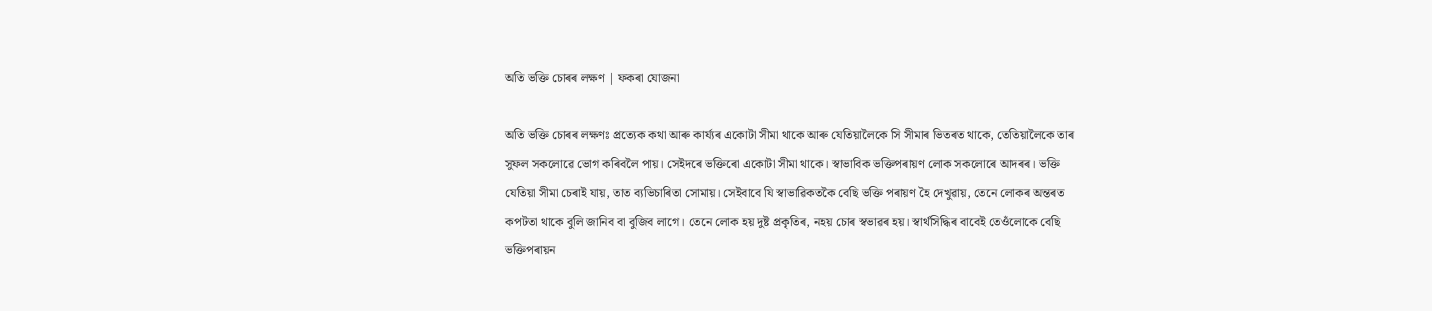অতি ভক্তি চোৰৰ লক্ষণ | ফকৰা যোজনা

অতি ভক্তি চোৰৰ লক্ষণঃ প্ৰত্যেক কথা আৰু কাৰ্য্যৰ একোটা সীমা থাকে আৰু যেতিয়ালৈকে সি সীমাৰ ভিতৰত থাকে, তেতিয়ালৈকে তাৰ সুফল সকলোৱে ভোগ কৰিবলৈ পায়। সেইদৰে ভক্তিৰো একোটা সীমা থাকে। স্বাভাবিক ভক্তিপৰায়ণ লোক সকলোৰে আদৰৰ। ভক্তি যেতিয়া সীমা চেৰাই যায়, তাত ব্যভিচাৰিতা সোমায়। সেইবাবে যি স্বাভাৱিকতকৈ বেছি ভক্তি পৰায়ণ হৈ দেখুৱায়, তেনে লোকৰ অন্তৰত কপটতা থাকে বুলি জানিব বা বুজিব লাগে। তেনে লোক হয় দুষ্ট প্ৰকৃতিৰ, নহয় চোৰ স্বভাৱৰ হয়। স্বার্থসিদ্ধিৰ বাবেই তেওঁলোকে বেছি ভক্তিপৰায়ন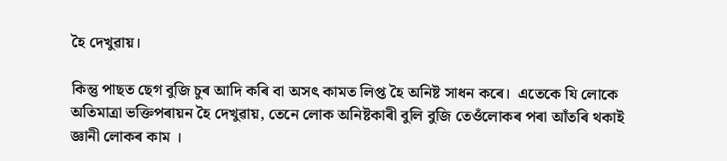হৈ দেখুৱায়।

কিন্তু পাছত ছেগ বুজি চুৰ আদি কৰি বা অসৎ কামত লিপ্ত হৈ অনিষ্ট সাধন কৰে।  এতেকে যি লোকে অতিমাত্ৰা ভক্তিপৰায়ন হৈ দেখুৱায়, তেনে লোক অনিষ্টকাৰী বুলি বুজি তেওঁলোকৰ পৰা আঁতৰি থকাই জ্ঞানী লোকৰ কাম ।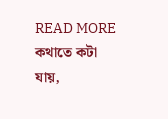READ MORE  কথাতে কটা যায়,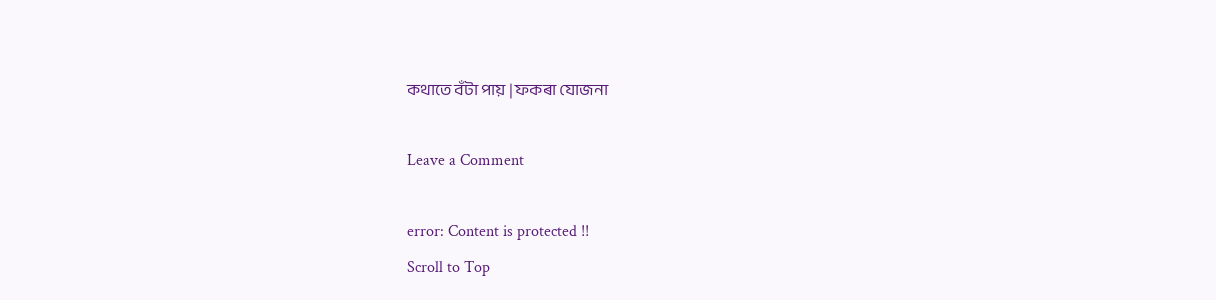কথাতে বঁটা পায় | ফকৰা যোজনা

Leave a Comment

error: Content is protected !!
Scroll to Top